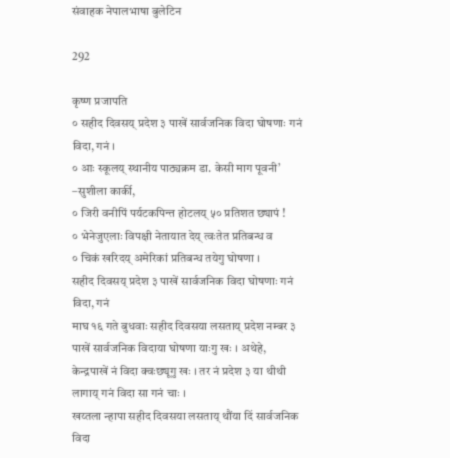संवाहक नेपालभाषा बुलेटिन

292

कृष्ण प्रजापति
० सहीद दिवसय् प्रदेश ३ पाखें सार्वजनिक विदा घोषणाः गनं विदा, गनं ।
० आः स्कूलय् स्थानीय पाठ्यक्रम डा. केसी माग पूवनी’ –सुशीला कार्की,
० जिरी वनीपिं पर्यटकपिन्त होटलय् ५० प्रतिशत छ्यापं !
० भेनेजुएलाः विपक्षी नेतायात देय् त्वःतेत प्रतिबन्ध व
० चिकं खरिदय् अमेरिकां प्रतिबन्ध तयेगु घोषणा ।
सहीद दिवसय् प्रदेश ३ पाखें सार्वजनिक विदा घोषणाः गनं विदा, गनं
माघ १६ गते बुधवाः सहीद दिवसया लसताय् प्रदेश नम्बर ३ पाखें सार्वजनिक विदाया घोषणा याःगु खः । अथेहे, केन्द्रपाखें नं विदा क्वःछ्यूगु खः । तर नं प्रदेश ३ या थीथी लागाय् गनं विदा सा गनं चाः ।
खय्तला न्हापा सहीद दिवसया लसताय् थौंया दिं सार्वजनिक विदा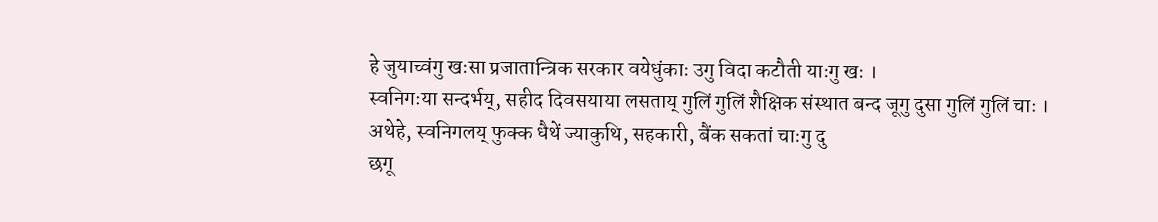हे जुयाच्वंगु खःसा प्रजातान्त्रिक सरकार वयेधुंकाः उगु विदा कटौती याःगु खः ।
स्वनिगःया सन्दर्भय्, सहीद दिवसयाया लसताय् गुलिं गुलिं शैक्षिक संस्थात बन्द जूगु दुसा गुलिं गुलिं चाः ।
अथेहे, स्वनिगलय् फुक्क धैथें ज्याकुथि, सहकारी, बैंक सकतां चाःगु दु
छगू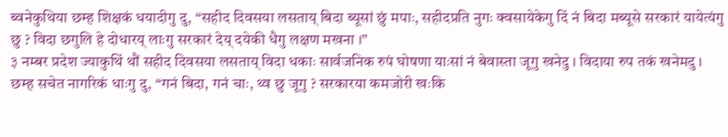ब्वनेकुथिया छम्ह शिक्षकं धयादीगु दु, “सहीद दिवसया लसताय् बिदा ब्यूसां छुं मपाः, सहीदप्रति नुगः क्वसायेकेगु दिं नं बिदा मब्यूसे सरकारं यायेत्यंगु छु ? विदा छगुलि हे दोधारय् लाःगु सरकारं देय् दयेकी धैगु लक्षण मखना ।”
३ नम्बर प्रदेश ज्याकुथिं थौं सहीद दिवसया लसताय् विदा धकाः सार्वजनिक रुपं घोषणा याःसां नं बेवास्ता जूगु खनेदु । विदाया रुप तकं खनेमदु ।
छम्ह सचेत नागरिकं धाःगु दु, “गनं बिदा, गनं चाः, थ्व छु जूगु ? सरकारया कमजोरी खःकि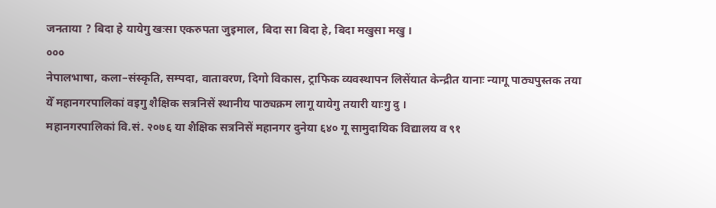जनताया ? बिदा हे यायेगु खःसा एकरुपता जुइमाल, बिदा सा बिदा हे, बिदा मखुसा मखु ।
०००
नेपालभाषा, कला–संस्कृति, सम्पदा, वातावरण, दिगो विकास, ट्राफिक व्यवस्थापन लिसेंयात केन्द्रीत यानाः न्यागू पाठ्यपुस्तक तया
येँ महानगरपालिकां वइगु शैक्षिक सत्रनिसें स्थानीय पाठ्यक्रम लागू यायेगु तयारी याःगु दु ।
महानगरपालिकां वि.सं. २०७६ या शैक्षिक सत्रनिसें महानगर दुनेया ६४० गू सामुदायिक विद्यालय व ९१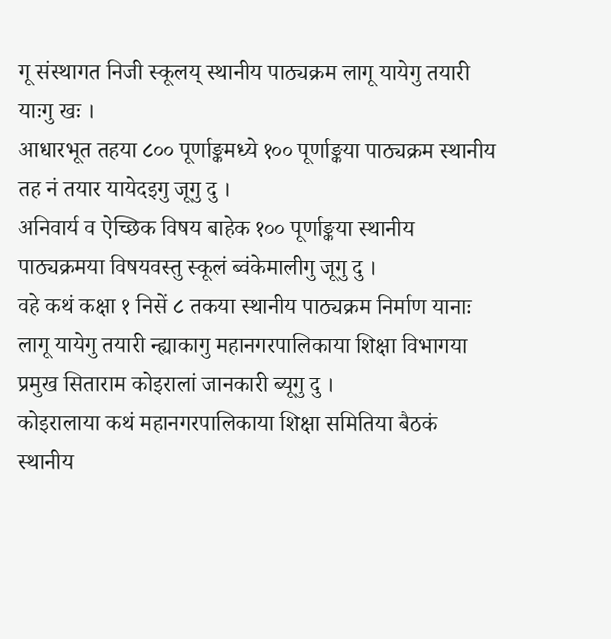गू संस्थागत निजी स्कूलय् स्थानीय पाठ्यक्रम लागू यायेगु तयारी याःगु खः ।
आधारभूत तहया ८०० पूर्णाङ्कमध्ये १०० पूर्णाङ्कया पाठ्यक्रम स्थानीय तह नं तयार यायेदइगु जूगु दु ।
अनिवार्य व ऐच्छिक विषय बाहेक १०० पूर्णाङ्कया स्थानीय पाठ्यक्रमया विषयवस्तु स्कूलं ब्वंकेमालीगु जूगु दु ।
वहे कथं कक्षा १ निसें ८ तकया स्थानीय पाठ्यक्रम निर्माण यानाः लागू यायेगु तयारी न्ह्याकागु महानगरपालिकाया शिक्षा विभागया प्रमुख सिताराम कोइरालां जानकारी ब्यूगु दु ।
कोइरालाया कथं महानगरपालिकाया शिक्षा समितिया बैठकं स्थानीय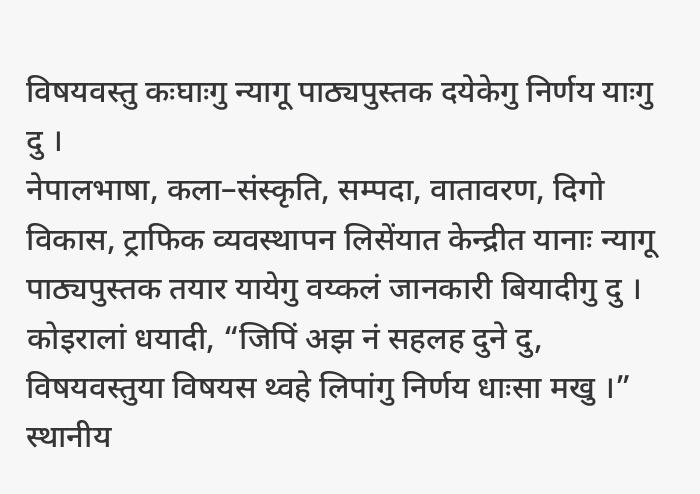विषयवस्तु कःघाःगु न्यागू पाठ्यपुस्तक दयेकेगु निर्णय याःगु दु ।
नेपालभाषा, कला–संस्कृति, सम्पदा, वातावरण, दिगो विकास, ट्राफिक व्यवस्थापन लिसेंयात केन्द्रीत यानाः न्यागू पाठ्यपुस्तक तयार यायेगु वय्कलं जानकारी बियादीगु दु ।
कोइरालां धयादी, “जिपिं अझ नं सहलह दुने दु, विषयवस्तुया विषयस थ्वहे लिपांगु निर्णय धाःसा मखु ।” स्थानीय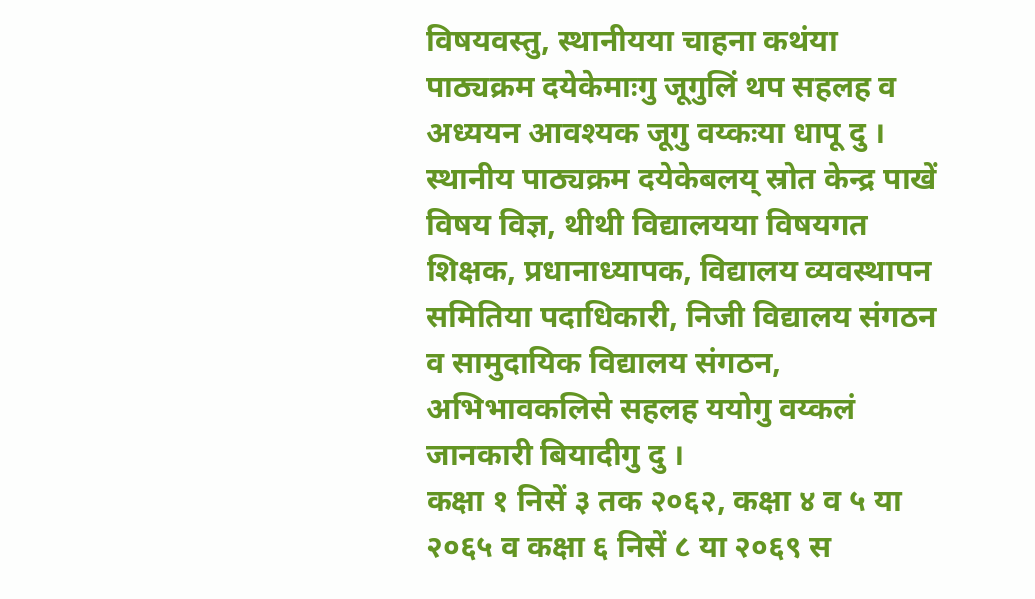विषयवस्तु, स्थानीयया चाहना कथंया पाठ्यक्रम दयेकेमाःगु जूगुलिं थप सहलह व अध्ययन आवश्यक जूगु वय्कःया धापू दु ।
स्थानीय पाठ्यक्रम दयेकेबलय् स्रोत केन्द्र पाखें विषय विज्ञ, थीथी विद्यालयया विषयगत शिक्षक, प्रधानाध्यापक, विद्यालय व्यवस्थापन समितिया पदाधिकारी, निजी विद्यालय संगठन व सामुदायिक विद्यालय संगठन, अभिभावकलिसे सहलह ययोगु वय्कलं जानकारी बियादीगु दु ।
कक्षा १ निसें ३ तक २०६२, कक्षा ४ व ५ या २०६५ व कक्षा ६ निसें ८ या २०६९ स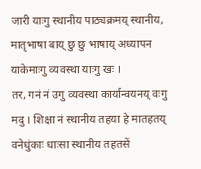जारी याःगु स्थानीय पाठ्यक्रमय् स्थानीय, मातृभाषा बाय् छु छु भाषाय् अध्यापन याकेमाःगु व्यवस्था याःगु खः ।
तर, गनं नं उगु व्यवस्था कार्यान्वयनय् वःगु मदु । शिक्षा नं स्थानीय तहया हे मातहतय् वनेधुंकाः धाःसा स्थानीय तहतसें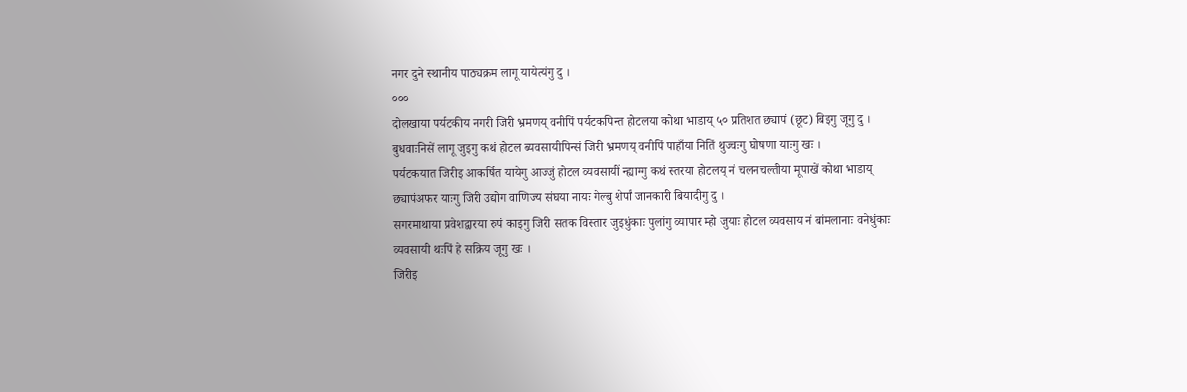नगर दुने स्थानीय पाठ्यक्रम लागू यायेत्यंगु दु ।
०००
दोलखाया पर्यटकीय नगरी जिरी भ्रमणय् वनीपिं पर्यटकपिन्त होटलया कोथा भाडाय् ५० प्रतिशत छ्यापं (छूट) बिइगु जूगु दु ।
बुधवाःनिसें लागू जुइगु कथं होटल ब्यवसायीपिन्सं जिरी भ्रमणय् वनीपिं पाहाँया नितिं थुज्वःगु घोषणा याःगु खः ।
पर्यटकयात जिरीइ आकर्षित यायेगु आज्जुं होटल व्यवसायीं न्ह्याग्गु कथं स्तरया होटलय् नं चलनचल्तीया मूपाखें कोथा भाडाय् छ्यापंअफर याःगु जिरी उद्योग वाणिज्य संघया नायः गेल्बु शेर्पां जानकारी बियादीगु दु ।
सगरमाथाया प्रवेशद्वारया रुपं काइगु जिरी सतक विस्तार जुइधुंकाः पुलांगु व्यापार म्हो जुयाः होटल व्यवसाय नं बांमलानाः वनेधुंकाः व्यवसायी थःपिं हे सक्रिय जूगु खः ।
जिरीइ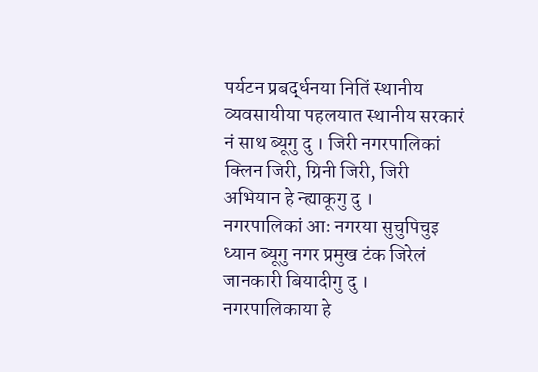पर्यटन प्रबर्द्धनया नितिं स्थानीय व्यवसायीया पहलयात स्थानीय सरकारं नं साथ ब्यूगु दु । जिरी नगरपालिकां क्लिन जिरी, ग्रिनी जिरी, जिरी अभियान हे न्ह्याकूगु दु ।
नगरपालिकां आः नगरया सुचुपिचुइ ध्यान ब्यूगु नगर प्रमुख टंक जिरेलं जानकारी बियादीगु दु ।
नगरपालिकाया हे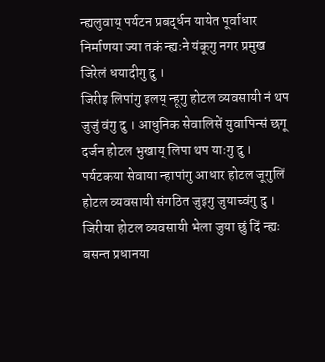न्ह्यलुवाय् पर्यटन प्रबर्द्धन यायेत पूर्वाधार निर्माणया ज्या तकं न्ह्यःने यंकूगु नगर प्रमुख जिरेलं धयादीगु दु ।
जिरीइ लिपांगु इलय् न्हूगु होटल व्यवसायी नं थप जुजुं वंगु दु । आधुनिक सेवालिसें युवापिन्सं छगू दर्जन होटल भुखाय् लिपा थप याःगु दु । पर्यटकया सेवाया न्हापांगु आधार होटल जूगुलिं होटल व्यवसायी संगठित जुइगु जुयाच्वंगु दु ।
जिरीया होटल व्यवसायी भेला जुया छुं दिं न्ह्यः बसन्त प्रधानया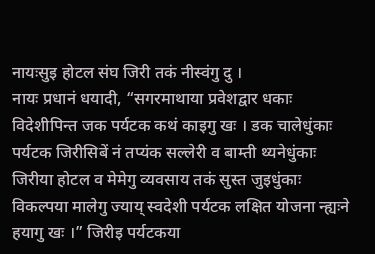नायःसुइ होटल संघ जिरी तकं नीस्वंगु दु ।
नायः प्रधानं धयादी, “सगरमाथाया प्रवेशद्वार धकाः विदेशीपिन्त जक पर्यटक कथं काइगु खः । डक चालेधुंकाः पर्यटक जिरीसिबें नं तप्यंक सल्लेरी व बाम्ती थ्यनेधुंकाः जिरीया होटल व मेमेगु व्यवसाय तकं सुस्त जुइधुंकाः विकल्पया मालेगु ज्याय् स्वदेशी पर्यटक लक्षित योजना न्ह्यःने हयागु खः ।” जिरीइ पर्यटकया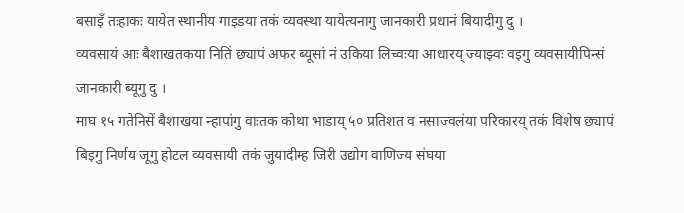बसाइँ तःहाकः यायेत स्थानीय गाइडया तकं व्यवस्था यायेत्यनागु जानकारी प्रधानं बियादीगु दु ।
व्यवसायं आः बैशाखतकया नितिं छ्यापं अफर ब्यूसां नं उकिया लिच्वःया आधारय् ज्याझ्वः वइगु व्यवसायीपिन्सं जानकारी ब्यूगु दु ।
माघ १५ गतेनिसें बैशाखया न्हापांगु वाःतक कोथा भाडाय् ५० प्रतिशत व नसाज्वलंया परिकारय् तकं विशेष छ्यापं बिइगु निर्णय जूगु होटल व्यवसायी तकं जुयादीम्ह जिरी उद्योग वाणिज्य संघया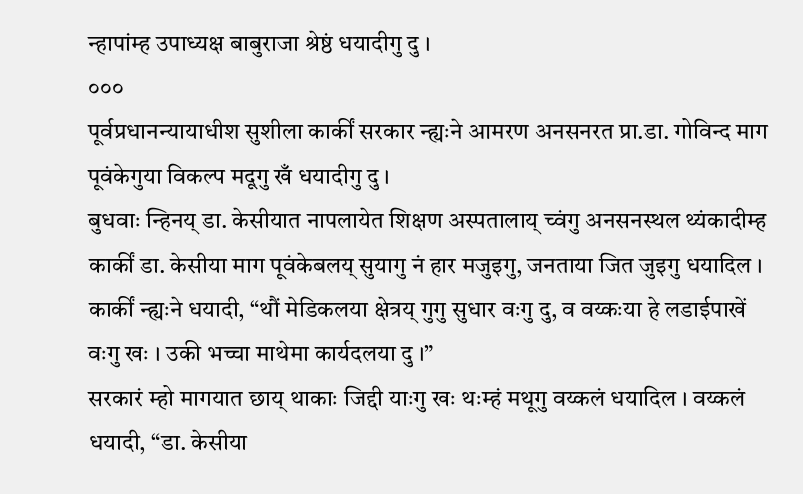न्हापांम्ह उपाध्यक्ष बाबुराजा श्रेष्ठं धयादीगु दु ।
०००
पूर्वप्रधानन्यायाधीश सुशीला कार्कीं सरकार न्ह्यःने आमरण अनसनरत प्रा.डा. गोविन्द माग पूवंकेगुया विकल्प मदूगु खँ धयादीगु दु ।
बुधवाः न्हिनय् डा. केसीयात नापलायेत शिक्षण अस्पतालाय् च्वंगु अनसनस्थल थ्यंकादीम्ह कार्कीं डा. केसीया माग पूवंकेबलय् सुयागु नं हार मजुइगु, जनताया जित जुइगु धयादिल । कार्कीं न्ह्यःने धयादी, “थौं मेडिकलया क्षेत्रय् गुगु सुधार वःगु दु, व वय्कःया हे लडाईपाखें वःगु खः । उकी भच्चा माथेमा कार्यदलया दु ।”
सरकारं म्हो मागयात छाय् थाकाः जिद्दी याःगु खः थःम्हं मथूगु वय्कलं धयादिल । वय्कलं धयादी, “डा. केसीया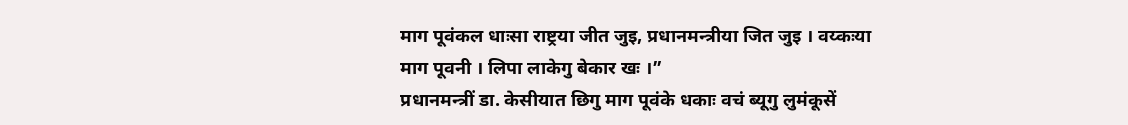माग पूवंकल धाःसा राष्ट्रया जीत जुइ, प्रधानमन्त्रीया जित जुइ । वय्कःया माग पूवनी । लिपा लाकेगु बेकार खः ।”
प्रधानमन्त्रीं डा. केसीयात छिगु माग पूवंके धकाः वचं ब्यूगु लुमंकूसें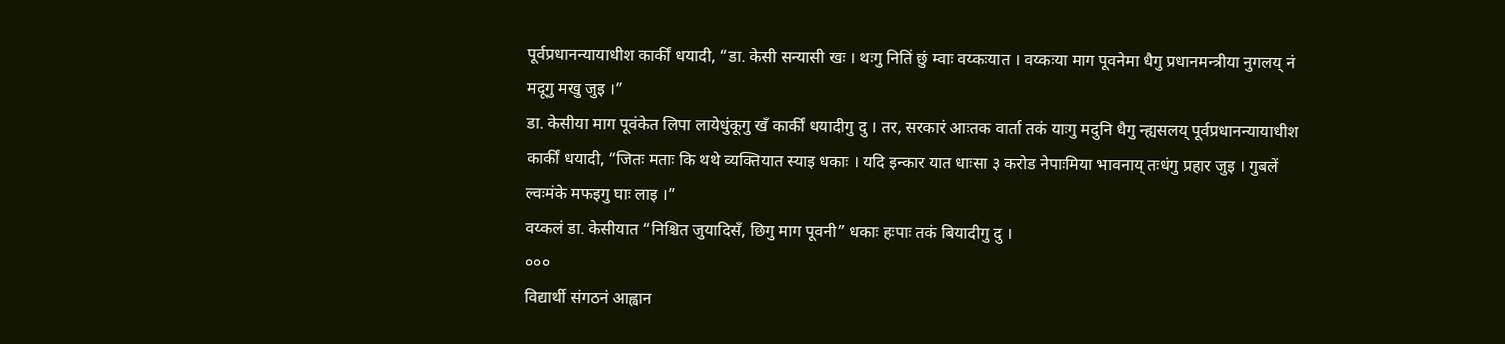पूर्वप्रधानन्यायाधीश कार्कीं धयादी, “डा. केसी सन्यासी खः । थःगु नितिं छुं म्वाः वय्कःयात । वय्कःया माग पूवनेमा धैगु प्रधानमन्त्रीया नुगलय् नं मदूगु मखु जुइ ।”
डा. केसीया माग पूवंकेत लिपा लायेधुंकूगु खँ कार्कीं धयादीगु दु । तर, सरकारं आःतक वार्ता तकं याःगु मदुनि धैगु न्ह्यसलय् पूर्वप्रधानन्यायाधीश कार्कीं धयादी, “जितः मताः कि थथे व्यक्तियात स्याइ धकाः । यदि इन्कार यात धाःसा ३ करोड नेपाःमिया भावनाय् तःधंगु प्रहार जुइ । गुबलें ल्वःमंके मफइगु घाः लाइ ।”
वय्कलं डा. केसीयात “निश्चित जुयादिसँ, छिगु माग पूवनी” धकाः हःपाः तकं बियादीगु दु ।
०००
विद्यार्थी संगठनं आह्वान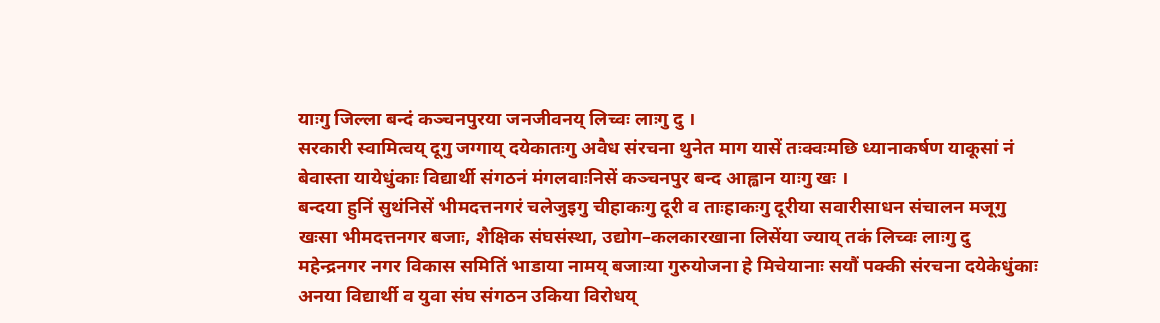याःगु जिल्ला बन्दं कञ्चनपुरया जनजीवनय् लिच्वः लाःगु दु ।
सरकारी स्वामित्वय् दूगु जग्गाय् दयेकातःगु अवैध संरचना थुनेत माग यासें तःक्वःमछि ध्यानाकर्षण याकूसां नं बेवास्ता यायेधुंकाः विद्यार्थी संगठनं मंगलवाःनिसें कञ्चनपुर बन्द आह्वान याःगु खः ।
बन्दया हुनिं सुथंनिसें भीमदत्तनगरं चलेजुइगु चीहाकःगु दूरी व ताःहाकःगु दूरीया सवारीसाधन संचालन मजूगु खःसा भीमदत्तनगर बजाः, शैक्षिक संघसंस्था, उद्योग–कलकारखाना लिसेंया ज्याय् तकं लिच्वः लाःगु दु
महेन्द्रनगर नगर विकास समितिं भाडाया नामय् बजाःया गुरुयोजना हे मिचेयानाः सयौं पक्की संरचना दयेकेधुंकाः अनया विद्यार्थी व युवा संघ संगठन उकिया विरोधय्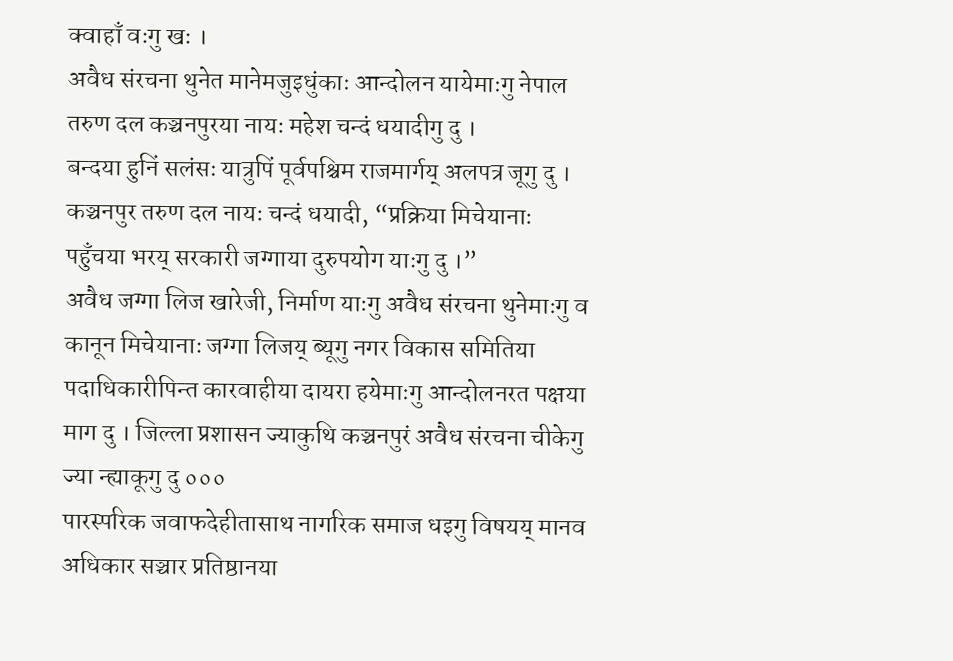क्वाहाँ वःगु खः ।
अवैध संरचना थुनेत मानेमजुइधुंकाः आन्दोलन यायेमाःगु नेपाल तरुण दल कञ्चनपुरया नायः महेश चन्दं धयादीगु दु ।
बन्दया हुनिं सलंसः यात्रुपिं पूर्वपश्चिम राजमार्गय् अलपत्र जूगु दु ।
कञ्चनपुर तरुण दल नायः चन्दं धयादी, “प्रक्रिया मिचेयानाः पहुँचया भरय् सरकारी जग्गाया दुरुपयोग याःगु दु ।”
अवैध जग्गा लिज खारेजी, निर्माण याःगु अवैध संरचना थुनेमाःगु व कानून मिचेयानाः जग्गा लिजय् ब्यूगु नगर विकास समितिया पदाधिकारीपिन्त कारवाहीया दायरा हयेमाःगु आन्दोलनरत पक्षया माग दु । जिल्ला प्रशासन ज्याकुथि कञ्चनपुरं अवैध संरचना चीकेगु ज्या न्ह्याकूगु दु ०००
पारस्परिक जवाफदेहीतासाथ नागरिक समाज धइगु विषयय् मानव अधिकार सञ्चार प्रतिष्ठानया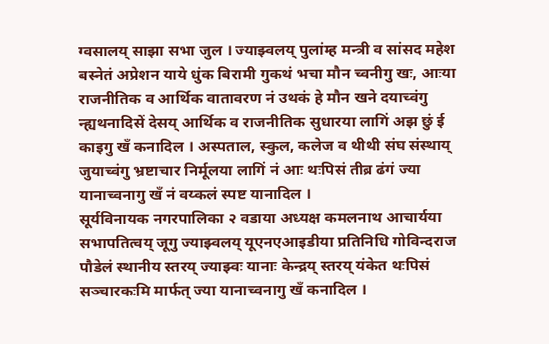ग्वसालय् साझा सभा जुल । ज्याझ्वलय् पुलांम्ह मन्त्री व सांसद महेश बस्नेतं अप्रेशन याये धुंक बिरामी गुकथं भचा मौन च्वनीगु खः, आःया राजनीतिक व आर्थिक वातावरण नं उथकं हे मौन खने दयाच्वंगु न्ह्यथनादिसें देसय् आर्थिक व राजनीतिक सुधारया लागिं अझ छुं ई काइगु खँ कनादिल । अस्पताल, स्कुल, कलेज व थीथी संघ संस्थाय् जुयाच्वंगु भ्रष्टाचार निर्मूलया लागिं नं आः थःपिसं तीब्र ढंगं ज्या यानाच्वनागु खँ नं वय्कलं स्पष्ट यानादिल ।
सूर्यविनायक नगरपालिका २ वडाया अध्यक्ष कमलनाथ आचार्यया सभापतित्वय् जूगु ज्याझ्वलय् यूएनएआइडीया प्रतिनिधि गोविन्दराज पौडेलं स्थानीय स्तरय् ज्याझ्वः यानाः केन्द्रय् स्तरय् यंकेत थःपिसं सञ्चारकःमि मार्फत् ज्या यानाच्वनागु खँ कनादिल ।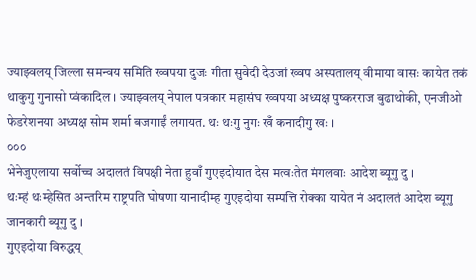ज्याझ्वलय् जिल्ला समन्वय समिति ख्वपया दुजः गीता सुवेदी देउजां ख्वप अस्पतालय् वीमाया वासः कायेत तकं थाकुगु गुनासो प्वंकादिल । ज्याझ्वलय् नेपाल पत्रकार महासंघ ख्वपया अध्यक्ष पुष्करराज बुढाथोकी, एनजीओ फेडरेशनया अध्यक्ष सोम शर्मा बजगाईं लगायत. थः थःगु नुगः खँ कनादीगु खः ।
०००
भेनेजुएलाया सर्वोच्च अदालतं विपक्षी नेता हुवाँ गुएइदोयात देस मत्वःतेत मंगलवाः आदेश ब्यूगु दु ।
थःम्हं थःम्हेसित अन्तरिम राष्ट्रपति घोषणा यानादीम्ह गुएइदोया सम्पत्ति रोक्का यायेत नं अदालतं आदेश ब्यूगु जानकारी ब्यूगु दु ।
गुएइदोया विरुद्धय्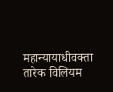महान्यायाधीवक्ता तारेक विलियम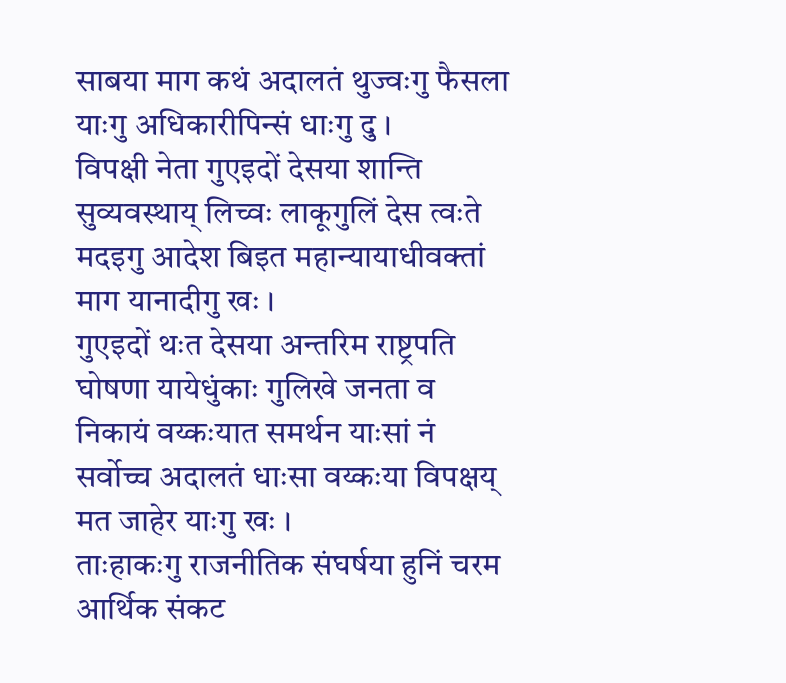साबया माग कथं अदालतं थुज्वःगु फैसला याःगु अधिकारीपिन्सं धाःगु दु ।
विपक्षी नेता गुएइदों देसया शान्ति सुव्यवस्थाय् लिच्वः लाकूगुलिं देस त्वःते मदइगु आदेश बिइत महान्यायाधीवक्तां माग यानादीगु खः ।
गुएइदों थःत देसया अन्तरिम राष्ट्रपति घोषणा यायेधुंकाः गुलिखे जनता व निकायं वय्कःयात समर्थन याःसां नं सर्वोच्च अदालतं धाःसा वय्कःया विपक्षय् मत जाहेर याःगु खः ।
ताःहाकःगु राजनीतिक संघर्षया हुनिं चरम आर्थिक संकट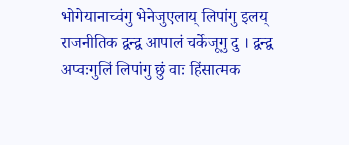भोगेयानाच्वंगु भेनेजुएलाय् लिपांगु इलय् राजनीतिक द्वन्द्व आपालं चर्केजूगु दु । द्वन्द्व अप्वःगुलिं लिपांगु छुं वाः हिंसात्मक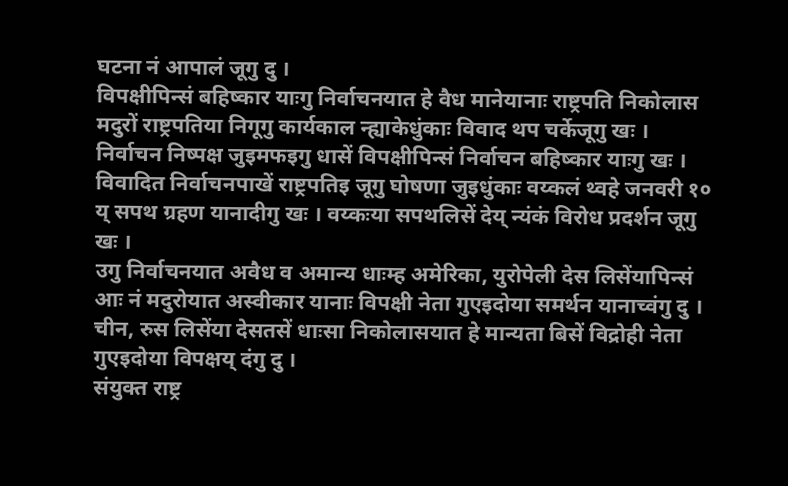घटना नं आपालं जूगु दु ।
विपक्षीपिन्सं बहिष्कार याःगु निर्वाचनयात हे वैध मानेयानाः राष्ट्रपति निकोलास मदुरों राष्ट्रपतिया निगूगु कार्यकाल न्ह्याकेधुंकाः विवाद थप चर्केजूगु खः ।
निर्वाचन निष्पक्ष जुइमफइगु धासें विपक्षीपिन्सं निर्वाचन बहिष्कार याःगु खः । विवादित निर्वाचनपाखें राष्ट्रपतिइ जूगु घोषणा जुइधुंकाः वय्कलं थ्वहे जनवरी १० य् सपथ ग्रहण यानादीगु खः । वय्कःया सपथलिसें देय् न्यंकं विरोध प्रदर्शन जूगु खः ।
उगु निर्वाचनयात अवैध व अमान्य धाःम्ह अमेरिका, युरोपेली देस लिसेंयापिन्सं आः नं मदुरोयात अस्वीकार यानाः विपक्षी नेता गुएइदोया समर्थन यानाच्वंगु दु ।
चीन, रुस लिसेंया देसतसें धाःसा निकोलासयात हे मान्यता बिसें विद्रोही नेता गुएइदोया विपक्षय् दंगु दु ।
संयुक्त राष्ट्र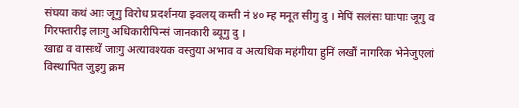संघया कथं आः जूगु विरोध प्रदर्शनया झ्वलय् कम्ती नं ४० म्ह मनूत सीगु दु । मेपिं सलंसः घाःपाः जूगु व गिरफ्तारीइ लाःगु अधिकारीपिन्सं जानकारी ब्यूगु दु ।
खाद्य व वासःथें जाःगु अत्यावश्यक वस्तुया अभाव व अत्यधिक महंगीया हुनिं लखौं नागरिक भेनेजुएलां विस्थापित जुइगु क्रम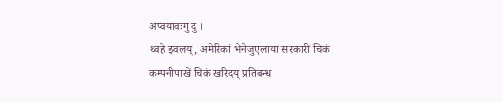अप्वयावःगु दु ।
थ्वहे झ्वलय्, अमेरिकां भेनेजुएलाया सरकारी चिकं कम्पनीपाखें चिकं खरिदय् प्रतिबन्ध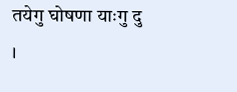तयेगु घोषणा याःगु दु ।